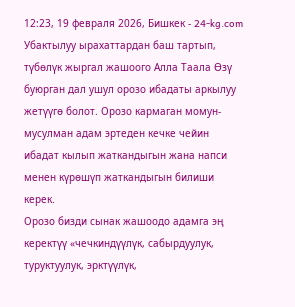12:23, 19 февраля 2026, Бишкек - 24-kg.com
Убактылуу ырахаттардан баш тартып, түбөлүк жыргал жашоого Алла Таала Өзү буюрган дал ушул орозо ибадаты аркылуу жетүүгө болот. Орозо кармаган момун-мусулман адам эртеден кечке чейин ибадат кылып жаткандыгын жана напси менен күрөшүп жаткандыгын билиши керек.
Орозо бизди сынак жашоодо адамга эң керектүү «чечкиндүүлүк, сабырдуулук, туруктуулук, эрктүүлүк,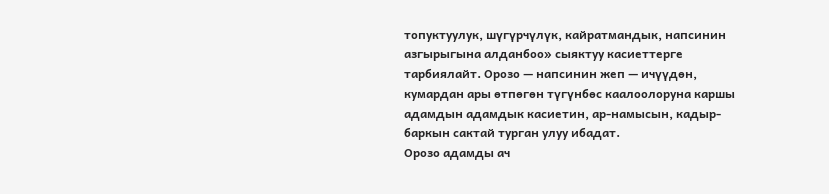топуктуулук, шүгүрчүлүк, кайратмандык, напсинин азгырыгына алданбоо» сыяктуу касиеттерге тарбиялайт. Орозо — напсинин жеп — ичүүдөн, кумардан ары өтпөгөн түгүнбөс каалоолоруна каршы адамдын адамдык касиетин, ар-намысын, кадыр-баркын сактай турган улуу ибадат.
Орозо адамды ач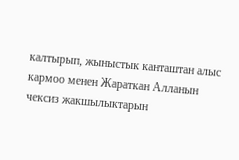калтырып, жыныстык канташтан алыс кармоо менен Жараткан Алланын чексиз жакшылыктарын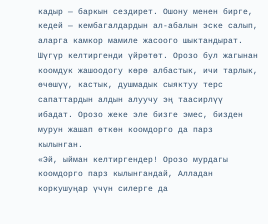кадыр — баркын сездирет. Ошону менен бирге, кедей — кембагалдардын ал-абалын эске салып, аларга камкор мамиле жасоого шыктандырат. Шүгүр келтиргенди үйрөтөт. Орозо бул жагынан коомдук жашоодогу көрө албастык, ичи тарлык, өчөшүү, кастык, душмадык сыяктуу терс сапаттардын алдын алуучу эң таасирлүү ибадат. Орозо жеке эле бизге эмес, бизден мурун жашап өткөн коомдорго да парз кылынган.
«Эй, ыйман келтиргендер! Орозо мурдагы коомдорго парз кылынгандай, Алладан коркушуңар үчүн силерге да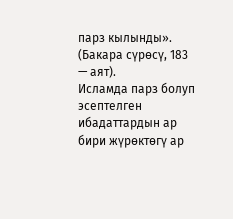парз кылынды». (Бакара сүрөсү, 183 — аят).
Исламда парз болуп эсептелген ибадаттардын ар бири жүрөктөгү ар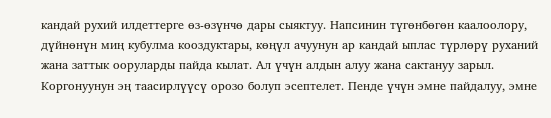кандай рухий илдеттерге өз-өзүнчө дары сыяктуу. Напсинин түгөнбөгөн каалоолору, дүйнөнүн миң кубулма кооздуктары, көңүл ачуунун ар кандай ыплас түрлөрү руханий жана заттык ооруларды пайда кылат. Ал үчүн алдын алуу жана сактануу зарыл. Коргонуунун эң таасирлүүсү орозо болуп эсептелет. Пенде үчүн эмне пайдалуу, эмне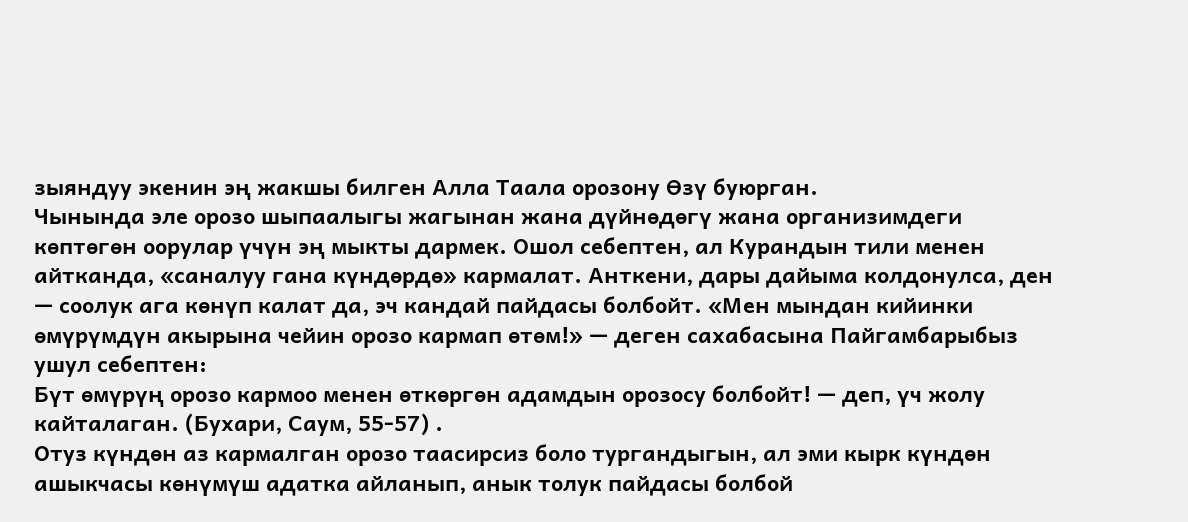зыяндуу экенин эң жакшы билген Алла Таала орозону Өзү буюрган.
Чынында эле орозо шыпаалыгы жагынан жана дүйнөдөгү жана организимдеги көптөгөн оорулар үчүн эң мыкты дармек. Ошол себептен, ал Курандын тили менен айтканда, «саналуу гана күндөрдө» кармалат. Анткени, дары дайыма колдонулса, ден — соолук ага көнүп калат да, эч кандай пайдасы болбойт. «Мен мындан кийинки өмүрүмдүн акырына чейин орозо кармап өтөм!» — деген сахабасына Пайгамбарыбыз ушул себептен:
Бүт өмүрүң орозо кармоо менен өткөргөн адамдын орозосу болбойт! — деп, үч жолу кайталаган. (Бухари, Саум, 55-57) .
Отуз күндөн аз кармалган орозо таасирсиз боло тургандыгын, ал эми кырк күндөн ашыкчасы көнүмүш адатка айланып, анык толук пайдасы болбой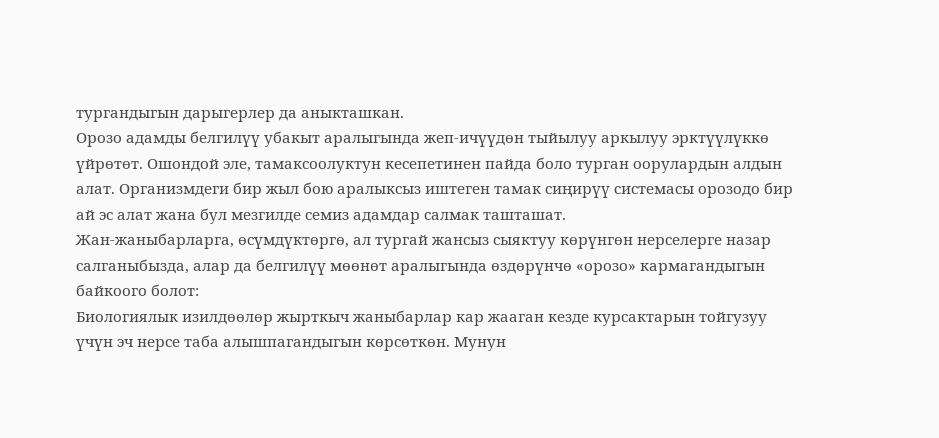тургандыгын дарыгерлер да аныкташкан.
Орозо адамды белгилүү убакыт аралыгында жеп-ичүүдөн тыйылуу аркылуу эрктүүлүккө үйрөтөт. Ошондой эле, тамаксоолуктун кесепетинен пайда боло турган оорулардын алдын алат. Организмдеги бир жыл бою аралыксыз иштеген тамак сиңирүү системасы орозодо бир ай эс алат жана бул мезгилде семиз адамдар салмак ташташат.
Жан-жаныбарларга, өсүмдүктөргө, ал тургай жансыз сыяктуу көрүнгөн нерселерге назар салганыбызда, алар да белгилүү мөөнөт аралыгында өздөрүнчө «орозо» кармагандыгын байкоого болот:
Биологиялык изилдөөлөр жырткыч жаныбарлар кар жааган кезде курсактарын тойгузуу үчүн эч нерсе таба алышпагандыгын көрсөткөн. Мунун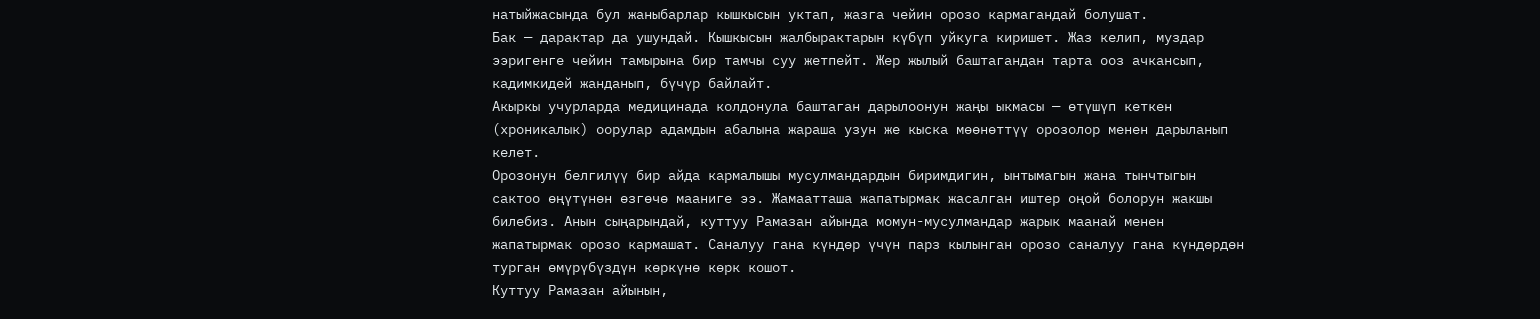натыйжасында бул жаныбарлар кышкысын уктап, жазга чейин орозо кармагандай болушат.
Бак — дарактар да ушундай. Кышкысын жалбырактарын күбүп уйкуга киришет. Жаз келип, муздар ээригенге чейин тамырына бир тамчы суу жетпейт. Жер жылый баштагандан тарта ооз ачкансып, кадимкидей жанданып, бүчүр байлайт.
Акыркы учурларда медицинада колдонула баштаган дарылоонун жаңы ыкмасы — өтүшүп кеткен (хроникалык) оорулар адамдын абалына жараша узун же кыска мөөнөттүү орозолор менен дарыланып келет.
Орозонун белгилүү бир айда кармалышы мусулмандардын биримдигин, ынтымагын жана тынчтыгын сактоо өңүтүнөн өзгөчө мааниге ээ. Жамаатташа жапатырмак жасалган иштер оңой болорун жакшы билебиз. Анын сыңарындай, куттуу Рамазан айында момун-мусулмандар жарык маанай менен жапатырмак орозо кармашат. Саналуу гана күндөр үчүн парз кылынган орозо саналуу гана күндөрдөн турган өмүрүбүздүн көркүнө көрк кошот.
Куттуу Рамазан айынын,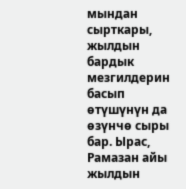мындан сырткары, жылдын бардык мезгилдерин басып өтүшүнүн да өзүнчө сыры бар. Ырас, Рамазан айы жылдын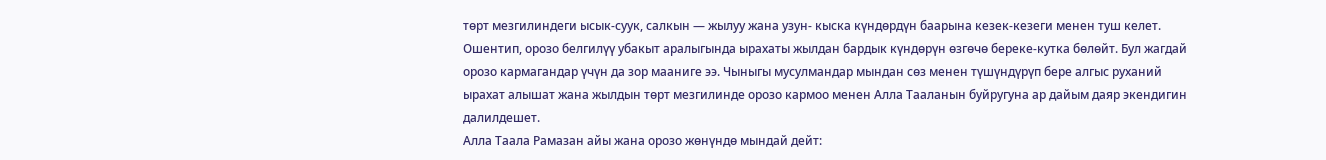төрт мезгилиндеги ысык-суук, салкын — жылуу жана узун- кыска күндөрдүн баарына кезек-кезеги менен туш келет. Ошентип, орозо белгилүү убакыт аралыгында ырахаты жылдан бардык күндөрүн өзгөчө береке-кутка бөлөйт. Бул жагдай орозо кармагандар үчүн да зор мааниге ээ. Чыныгы мусулмандар мындан сөз менен түшүндүрүп бере алгыс руханий ырахат алышат жана жылдын төрт мезгилинде орозо кармоо менен Алла Тааланын буйругуна ар дайым даяр экендигин далилдешет.
Алла Таала Рамазан айы жана орозо жөнүндө мындай дейт: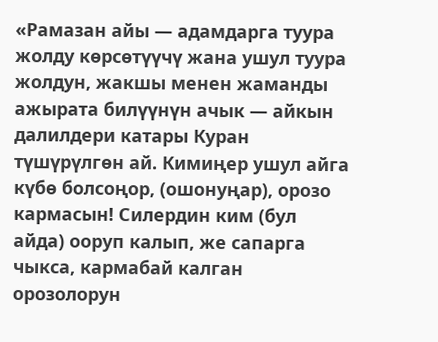«Рамазан айы — адамдарга туура жолду көрсөтүүчү жана ушул туура жолдун, жакшы менен жаманды ажырата билүүнүн ачык — айкын далилдери катары Куран түшүрүлгөн ай. Кимиңер ушул айга күбө болсоңор, (ошонуңар), орозо кармасын! Силердин ким (бул айда) ооруп калып, же сапарга чыкса, кармабай калган орозолорун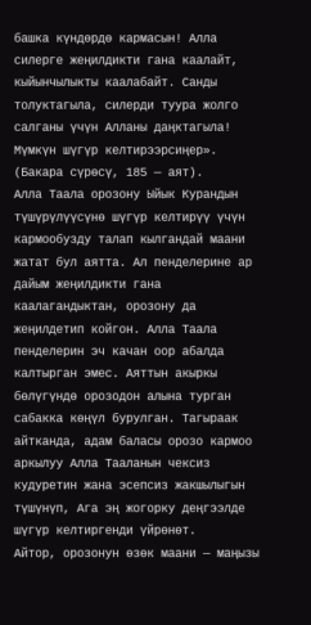башка күндөрдө кармасын! Алла силерге жеңилдикти гана каалайт, кыйынчылыкты каалабайт. Санды толуктагыла, силерди туура жолго салганы үчүн Алланы даңктагыла! Мүмкүн шүгүр келтирээрсиңер». (Бакара сүрөсү, 185 — аят).
Алла Таала орозону Ыйык Курандын түшүрүлүүсүнө шүгүр келтирүү үчүн кармообузду талап кылгандай маани жатат бул аятта. Ал пенделерине ар дайым жеңилдикти гана каалагандыктан, орозону да жеңилдетип койгон. Алла Таала пенделерин эч качан оор абалда калтырган эмес. Аяттын акыркы бөлүгүндө орозодон алына турган сабакка көңүл бурулган. Тагыраак айтканда, адам баласы орозо кармоо аркылуу Алла Тааланын чексиз кудуретин жана эсепсиз жакшылыгын түшүнүп, Ага эң жогорку деңгээлде шүгүр келтиргенди үйрөнөт.
Айтор, орозонун өзөк маани — маңызы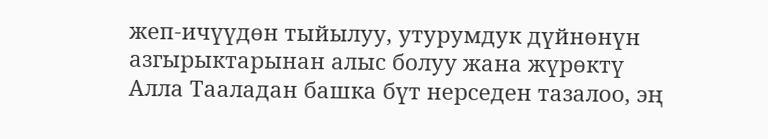жеп-ичүүдөн тыйылуу, утурумдук дүйнөнүн азгырыктарынан алыс болуу жана жүрөктү Алла Тааладан башка бүт нерседен тазалоо, эң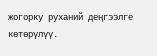жогорку руханий деңгээлге көтөрүлүү.